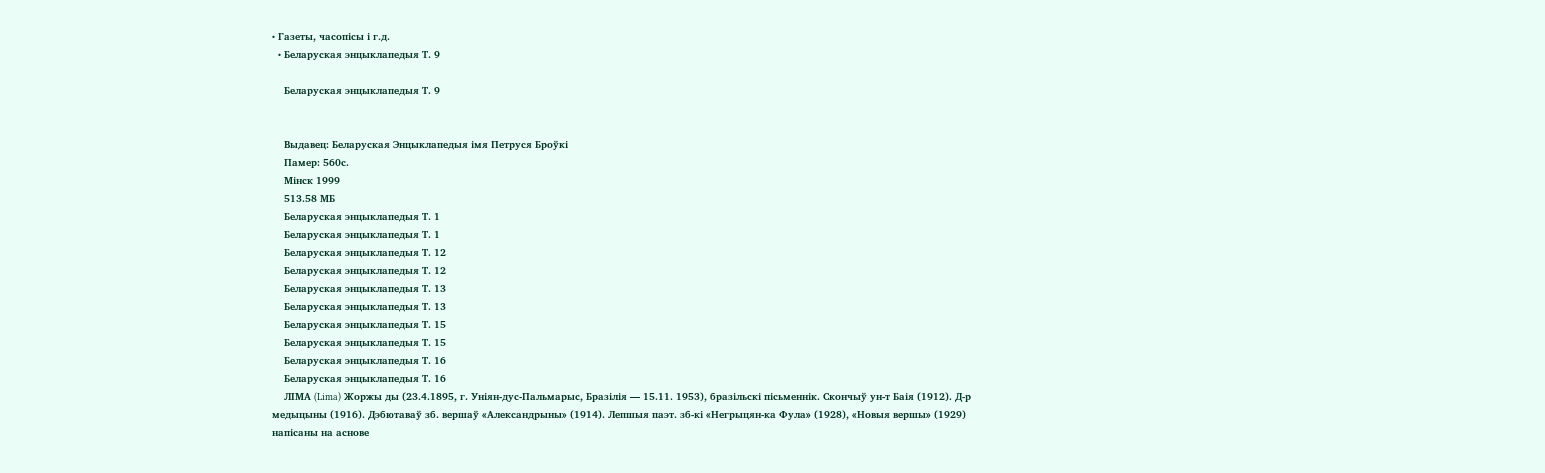• Газеты, часопісы і г.д.
  • Беларуская энцыклапедыя Т. 9

    Беларуская энцыклапедыя Т. 9


    Выдавец: Беларуская Энцыклапедыя імя Петруся Броўкі
    Памер: 560с.
    Мінск 1999
    513.58 МБ
    Беларуская энцыклапедыя Т. 1
    Беларуская энцыклапедыя Т. 1
    Беларуская энцыклапедыя Т. 12
    Беларуская энцыклапедыя Т. 12
    Беларуская энцыклапедыя Т. 13
    Беларуская энцыклапедыя Т. 13
    Беларуская энцыклапедыя Т. 15
    Беларуская энцыклапедыя Т. 15
    Беларуская энцыклапедыя Т. 16
    Беларуская энцыклапедыя Т. 16
    ЛІМА (Lima) Жоржы ды (23.4.1895, г. Уніян-дус-Пальмарыс, Бразілія — 15.11. 1953), бразільскі пісьменнік. Скончыў ун-т Баія (1912). Д-р медыцыны (1916). Дэбютаваў зб. вершаў «Александрыны» (1914). Лепшыя паэт. зб-кі «Негрыцян-ка Фула» (1928), «Новыя вершы» (1929) напісаны на аснове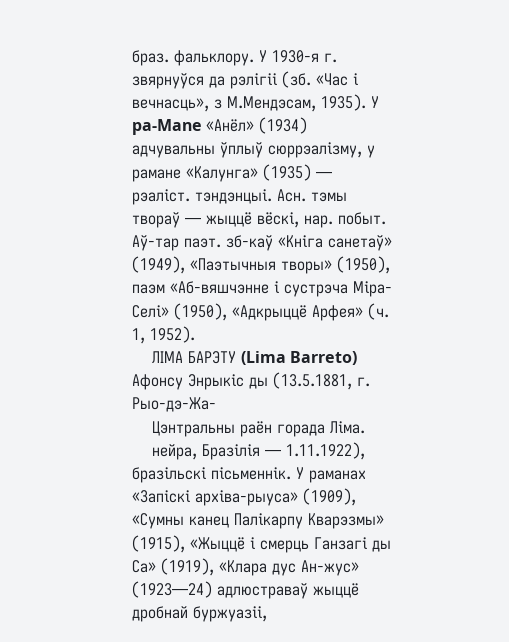браз. фальклору. У 1930-я г. звярнуўся да рэлігіі (зб. «Час і вечнасць», з М.Мендэсам, 1935). У pa-Mane «Анёл» (1934) адчувальны ўплыў сюррэалізму, у рамане «Калунга» (1935) — рэаліст. тэндэнцыі. Асн. тэмы твораў — жыццё вёскі, нар. побыт. Аў-тар паэт. зб-каў «Кніга санетаў» (1949), «Паэтычныя творы» (1950), паэм «Аб-вяшчэнне і сустрэча Міра-Селі» (1950), «Адкрыццё Арфея» (ч. 1, 1952).
    ЛІМА БАРЭТУ (Lima Barreto) Афонсу Энрыкіс ды (13.5.1881, г. Рыо-дэ-Жа-
    Цэнтральны раён горада Ліма.
    нейра, Бразілія — 1.11.1922), бразільскі пісьменнік. У раманах «Запіскі архіва-рыуса» (1909), «Сумны канец Палікарпу Кварэзмы» (1915), «Жыццё і смерць Ганзагі ды Са» (1919), «Клара дус Ан-жус» (1923—24) адлюстраваў жыццё дробнай буржуазіі,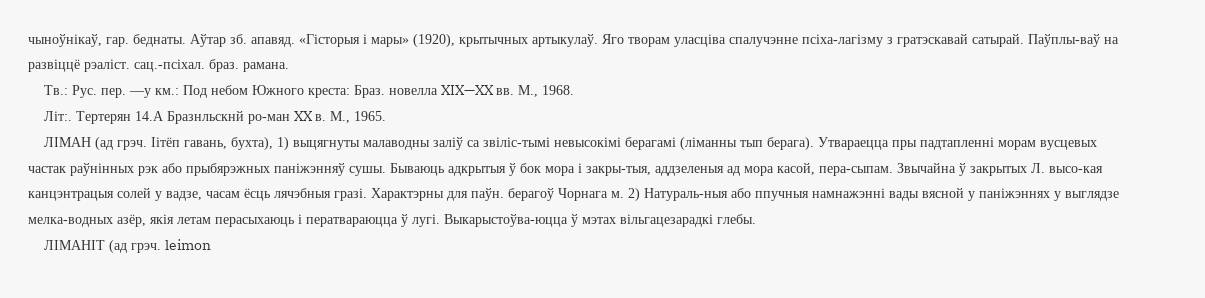чыноўнікаў, гар. беднаты. Аўтар зб. апавяд. «Гісторыя і мары» (1920), крытычных артыкулаў. Яго творам уласціва спалучэнне псіха-лагізму з гратэскавай сатырай. Паўплы-ваў на развіццё рэаліст. сац.-псіхал. браз. рамана.
    Тв.: Рус. пер. —у км.: Под небом Южного креста: Браз. новелла XIX—XX вв. М., 1968.
    Літ:. Тертерян 14.А Бразнльскнй ро-ман XX в. М., 1965.
    ЛІМАН (ад грэч. Іітёп гавань, бухта), 1) выцягнуты малаводны заліў са звіліс-тымі невысокімі берагамі (ліманны тып берага). Утвараецца пры падтапленні морам вусцевых частак раўнінных рэк або прыбярэжных паніжэнняў сушы. Бываюць адкрытыя ў бок мора і закры-тыя, аддзеленыя ад мора касой, пера-сыпам. Звычайна ў закрытых Л. высо-кая канцэнтрацыя солей у вадзе, часам ёсць лячэбныя гразі. Характэрны для паўн. берагоў Чорнага м. 2) Натураль-ныя або ппучныя намнажэнні вады вясной у паніжэннях у выглядзе мелка-водных азёр, якія летам перасыхаюць і ператвараюцца ў лугі. Выкарыстоўва-юцца ў мэтах вільгацезарадкі глебы.
    ЛІМАНІТ (ад грэч. leimon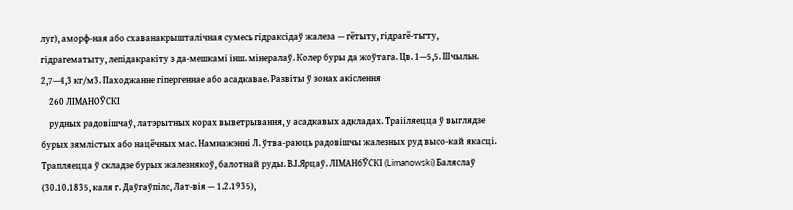луг), аморф-ная або схаванакрышталічная сумесь гідраксідаў жалеза — гётыту, гідрагё-тьгту, гідрагематыту, лепідакракіту з да-мешкамі інш. мінералаў. Колер буры да жоўтага. Цв. 1—5,5. Шчыльн. 2,7—4,3 кг/м3. Паходжанне гіпергеннае або асадкавае. Развіты ў зонах акіслення
    260 ЛІМАНОЎСКІ
    рудных радовішчаў, латэрытных корах выветрывання, у асадкавых адкладах. Траііляецца ў выглядзе бурых зямлістых або нацёчных мас. Намнажэнні Л. ўтва-раюць радовішчы жалезных руд высо-кай якасці. Трапляецца ў складзе бурых жалезнякоў, балотнай руды. В.І.Ярцаў. ЛІМАНбЎСКІ (Limanowski) Баляслаў (30.10.1835, каля г. Даўгаўпілс, Лат-вія — 1.2.1935),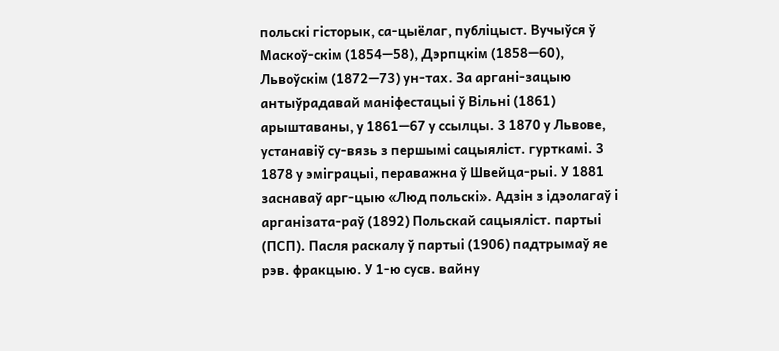польскі гісторык, са-цыёлаг, публіцыст. Вучыўся ў Маскоў-скім (1854—58), Дэрпцкім (1858—60), Львоўскім (1872—73) ун-тах. За аргані-зацыю антыўрадавай маніфестацыі ў Вільні (1861) арыштаваны, у 1861—67 у ссылцы. 3 1870 у Львове, устанавіў су-вязь з першымі сацыяліст. гурткамі. 3 1878 у эміграцыі, пераважна ў Швейца-рыі. У 1881 заснаваў арг-цыю «Люд польскі». Адзін з ідэолагаў і арганізата-раў (1892) Польскай сацыяліст. партыі (ПСП). Пасля раскалу ў партыі (1906) падтрымаў яе рэв. фракцыю. У 1-ю сусв. вайну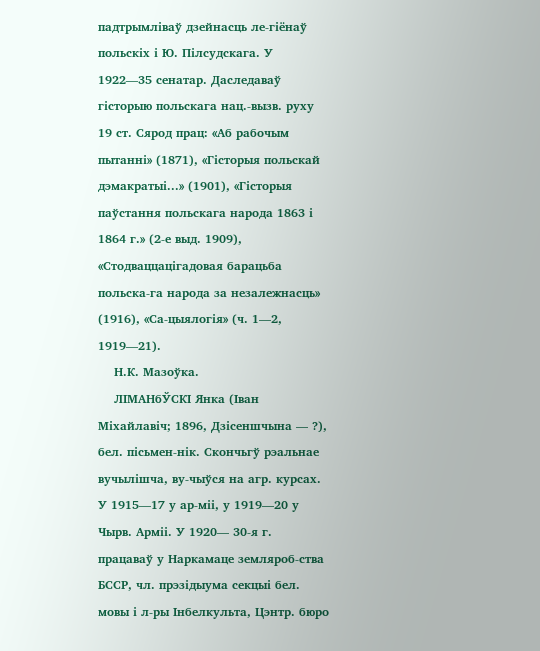падтрымліваў дзейнасць ле-гіёнаў польскіх і Ю. Пілсудскага. У 1922—35 сенатар. Даследаваў гісторыю польскага нац.-вызв. руху 19 ст. Сярод прац: «Аб рабочым пытанні» (1871), «Гісторыя польскай дэмакратыі...» (1901), «Гісторыя паўстання польскага народа 1863 і 1864 г.» (2-е выд. 1909), «Стодваццацігадовая барацьба польска-га народа за незалежнасць» (1916), «Са-цыялогія» (ч. 1—2, 1919—21).
    Н.К. Мазоўка.
    ЛІМАНбЎСКІ Янка (Іван Міхайлавіч; 1896, Дзісеншчына — ?), бел. пісьмен-нік. Скончьгў рэальнае вучылішча, ву-чыўся на агр. курсах. У 1915—17 у ар-міі, у 1919—20 у Чырв. Арміі. У 1920— 30-я г. працаваў у Наркамаце земляроб-ства БССР, чл. прэзідыума секцыі бел. мовы і л-ры Інбелкульта, Цэнтр. бюро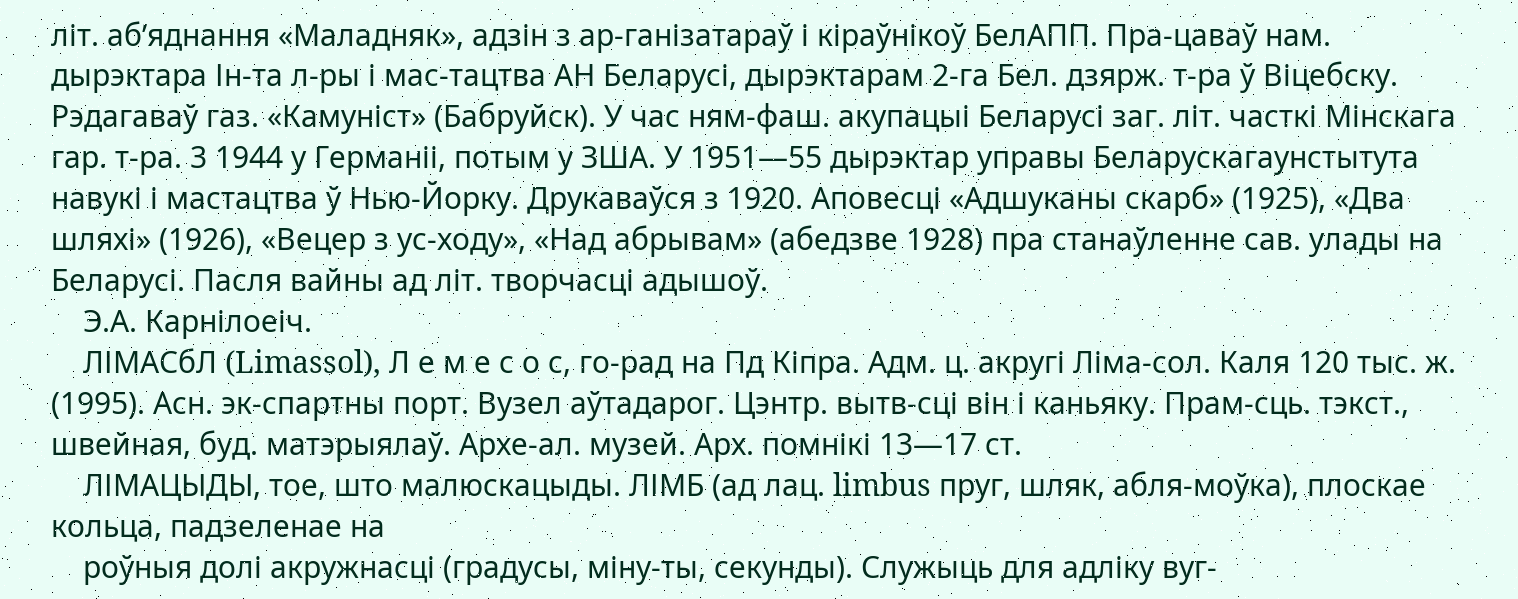літ. аб’яднання «Маладняк», адзін з ар-ганізатараў і кіраўнікоў БелАПП. Пра-цаваў нам. дырэктара Ін-та л-ры і мас-тацтва АН Беларусі, дырэктарам 2-га Бел. дзярж. т-ра ў Віцебску. Рэдагаваў газ. «Камуніст» (Бабруйск). У час ням-фаш. акупацыі Беларусі заг. літ. часткі Мінскага гар. т-ра. 3 1944 у Германіі, потым у ЗША. У 1951—55 дырэктар управы Беларускагаунстытута навукі і мастацтва ў Нью-Йорку. Друкаваўся з 1920. Аповесці «Адшуканы скарб» (1925), «Два шляхі» (1926), «Вецер з ус-ходу», «Над абрывам» (абедзве 1928) пра станаўленне сав. улады на Беларусі. Пасля вайны ад літ. творчасці адышоў.
    Э.А. Карнілоеіч.
    ЛІМАСбЛ (Limassol), Л е м е с о с, го-рад на Пд Кіпра. Адм. ц. акругі Ліма-сол. Каля 120 тыс. ж. (1995). Асн. эк-спартны порт. Вузел аўтадарог. Цэнтр. вытв-сці він і каньяку. Прам-сць. тэкст., швейная, буд. матэрыялаў. Архе-ал. музей. Арх. помнікі 13—17 ст.
    ЛІМАЦЫДЫ, тое, што малюскацыды. ЛІМБ (ад лац. limbus пруг, шляк, абля-моўка), плоскае кольца, падзеленае на
    роўныя долі акружнасці (градусы, міну-ты, секунды). Служыць для адліку вуг-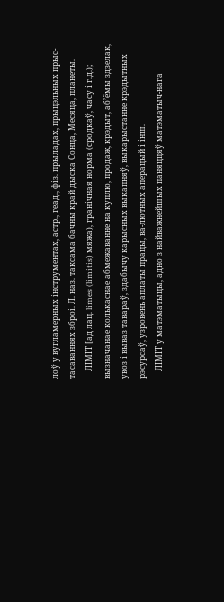лоў у вугламерных інструментах, астр., геад., фіз. прыладах, прыцэльных прыс-тасаваннях зброі. Л. наз. таксама бачны край дыска Сонца, Месяца, планеты.
    ЛІМІТ [ад лац. limes (limitis) мяжа), гранічная норма (сродкаў, часу і г.д.); вызначанае колькаснае абмежаванне на куплю, продаж, крэдыт, аб’ёмы здзелак, увоз і вываз тавараў, здабычу карысных выкапняў, выкарыстанне крэдытных рэсурсаў, узровень аплаты працы, ва-лютных аперацый і інш.
    ЛІМІТ у матэматыцы, адно з найважнейшых паняццяў матэматыч-нага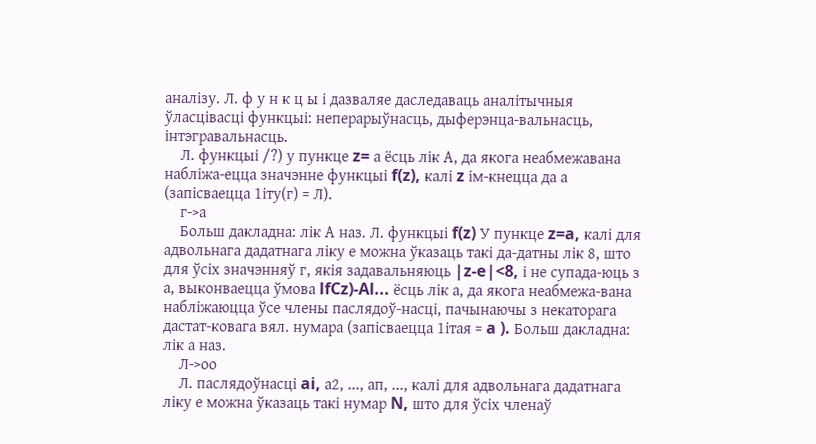аналізу. Л. ф у н к ц ы і дазваляе даследаваць аналітычныя ўласцівасці функцыі: неперарыўнасць, дыферэнца-вальнасць, інтэгравальнасць.
    Л. функцыі /?) у пункце z= а ёсць лік А, да якога неабмежавана набліжа-ецца значэнне функцыі f(z), калі z ім-кнецца да а (запісваецца 1іту(г) = Л).
    г->а
    Больш дакладна: лік А наз. Л. функцыі f(z) У пункце z=a, калі для адвольнага дадатнага ліку е можна ўказаць такі да-датны лік 8, што для ўсіх значэнняў г, якія задавальняюць |z-e|<8, і не супада-юць з а, выконваецца ўмова lfCz)-Al... ёсць лік а, да якога неабмежа-вана набліжаюцца ўсе члены паслядоў-насці, пачынаючы з некаторага дастат-ковага вял. нумара (запісваецца 1ітая = a ). Больш дакладна: лік а наз.
    Л->оо
    Л. паслядоўнасці ai, а2, ..., ап, ..., калі для адвольнага дадатнага ліку е можна ўказаць такі нумар N, што для ўсіх членаў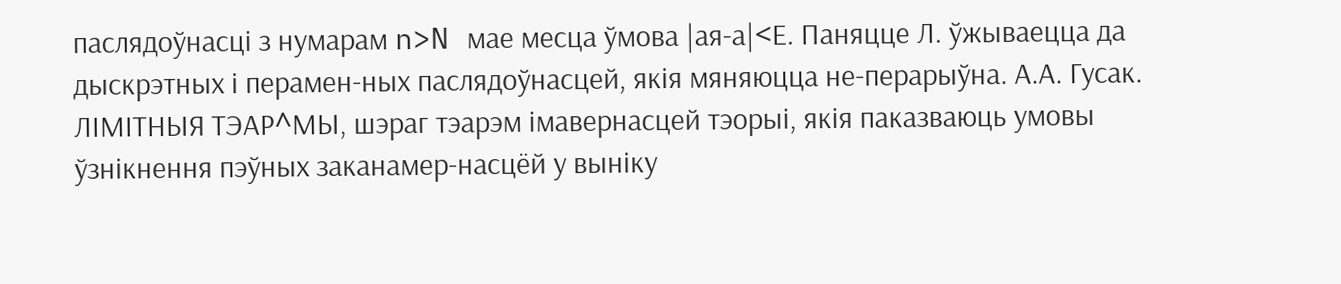паслядоўнасці з нумарам n>N мае месца ўмова |ая-а|<Е. Паняцце Л. ўжываецца да дыскрэтных і перамен-ных паслядоўнасцей, якія мяняюцца не-перарыўна. А.А. Гусак. ЛІМІТНЫЯ ТЭАР^МЫ, шэраг тэарэм імавернасцей тэорыі, якія паказваюць умовы ўзнікнення пэўных заканамер-насцёй у выніку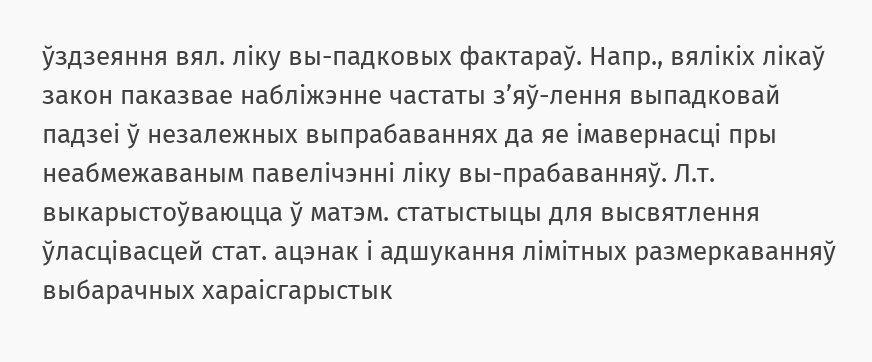ўздзеяння вял. ліку вы-падковых фактараў. Напр., вялікіх лікаў закон паказвае набліжэнне частаты з’яў-лення выпадковай падзеі ў незалежных выпрабаваннях да яе імавернасці пры неабмежаваным павелічэнні ліку вы-прабаванняў. Л.т. выкарыстоўваюцца ў матэм. статыстыцы для высвятлення ўласцівасцей стат. ацэнак і адшукання лімітных размеркаванняў выбарачных хараісгарыстык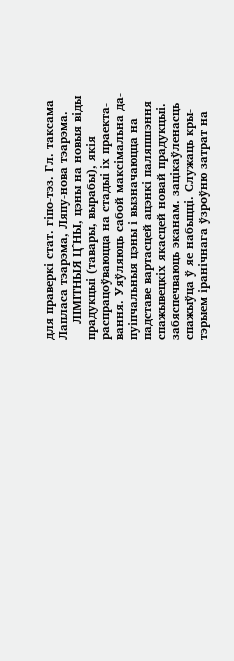для праверкі стат. гіпо-тэз. Гл. таксама Лапласа тэарэма, Ляпу-нова тэарэма.
    ЛІМІТНЫЯ Ц^НЫ, цэны на новыя віды прадукцыі (тавары, вырабы), якія распрацоўваюцца на стадыі іх праекта-вання. Уяўляюць сабой максімальна да-пуіпчальныя цэны і вызначаюцца на падставе вартасцей ацэнкі паляпшэння спажывецкіх якасцей новай прадукцыі. забяспечваюць эканам. зацікаўленасць спажыўца ў яе набыцці. Служаць кры-тэрыем іранічнага ўзроўню затрат на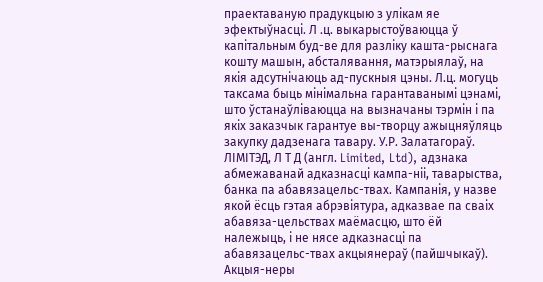праектаваную прадукцыю з улікам яе эфектыўнасці. Л .ц. выкарыстоўваюцца ў капітальным буд-ве для разліку кашта-рыснага кошту машын, абсталявання, матэрыялаў, на якія адсутнічаюць ад-пускныя цэны. Л.ц. могуць таксама быць мінімальна гарантаванымі цэнамі, што ўстанаўліваюцца на вызначаны тэрмін і па якіх заказчык гарантуе вы-творцу ажыцняўляць закупку дадзенага тавару. У.Р. Залатагораў. ЛІМІТЭД, Л Т Д (англ. Limited, Ltd), адзнака абмежаванай адказнасці кампа-ніі, таварыства, банка па абавязацельс-твах. Кампанія, у назве якой ёсць гэтая абрэвіятура, адказвае па сваіх абавяза-цельствах маёмасцю, што ёй належыць, і не нясе адказнасці па абавязацельс-твах акцыянераў (пайшчыкаў). Акцыя-неры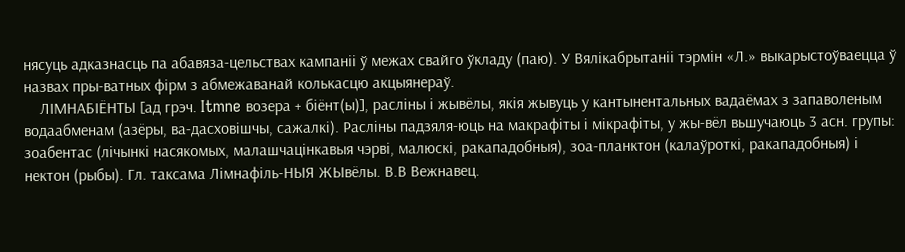нясуць адказнасць па абавяза-цельствах кампаніі ў межах свайго ўкладу (паю). У Вялікабрытаніі тэрмін «Л.» выкарыстоўваецца ў назвах пры-ватных фірм з абмежаванай колькасцю акцыянераў.
    ЛІМНАБІЁНТЫ [ад грэч. Itmne возера + біёнт(ы)], расліны і жывёлы, якія жывуць у кантынентальных вадаёмах з запаволеным водаабменам (азёры, ва-дасховішчы, сажалкі). Расліны падзяля-юць на макрафіты і мікрафіты, у жы-вёл вьшучаюць 3 асн. групы: зоабентас (лічынкі насякомых, малашчацінкавыя чэрві, малюскі, ракападобныя), зоа-планктон (калаўроткі, ракападобныя) і нектон (рыбы). Гл. таксама Лімнафіль-НЫЯ ЖЫвёлы. В.В Вежнавец.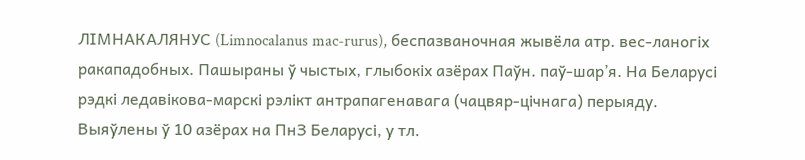ЛІМНАКАЛЯНУС (Limnocalanus mac-rurus), беспазваночная жывёла атр. вес-ланогіх ракападобных. Пашыраны ў чыстых, глыбокіх азёрах Паўн. паў-шар’я. На Беларусі рэдкі ледавікова-марскі рэлікт антрапагенавага (чацвяр-цічнага) перыяду. Выяўлены ў 10 азёрах на ПнЗ Беларусі, у тл.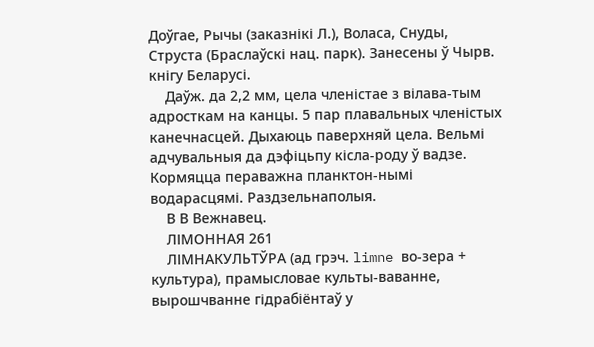Доўгае, Рычы (заказнікі Л.), Воласа, Снуды, Струста (Браслаўскі нац. парк). Занесены ў Чырв. кнігу Беларусі.
    Даўж. да 2,2 мм, цела членістае з вілава-тым адросткам на канцы. 5 пар плавальных членістых канечнасцей. Дыхаюць паверхняй цела. Вельмі адчувальныя да дэфіцьпу кісла-роду ў вадзе. Кормяцца пераважна планктон-нымі водарасцямі. Раздзельнаполыя.
    В В Вежнавец.
    ЛІМОННАЯ 261
    ЛІМНАКУЛЬТЎРА (ад грэч. limne во-зера + культура), прамысловае культы-ваванне, вырошчванне гідрабіёнтаў у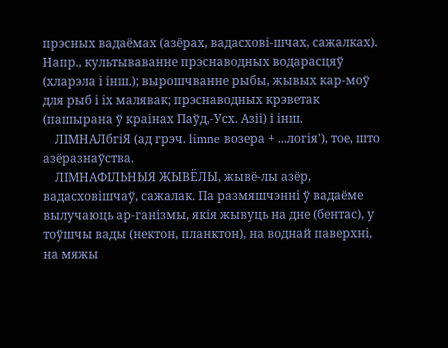прэсных вадаёмах (азёрах, вадасхові-шчах, сажалках). Напр., культываванне прэснаводных водарасцяў (хларэла і інш.); вырошчванне рыбы, жывых кар-моў для рыб і іх малявак; прэснаводных крэветак (пашырана ў краінах Паўд,-Усх. Азіі) і інш.
    ЛІМНАЛбгіЯ (ад грэч. limne возера + ...логія'), тое, што азёразнаўства.
    ЛІМНАФІЛЬНЫЯ ЖЫВЁЛЫ, жывё-лы азёр, вадасховішчаў, сажалак. Па размяшчэнні ў вадаёме вылучаюць ар-ганізмы, якія жывуць на дне (бентас), у тоўшчы вады (нектон, планктон), на воднай паверхні, на мяжы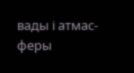вады і атмас-феры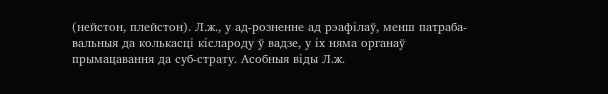(нейстон, плейстон). Л.ж., у ад-розненне ад рэафілаў, менш патраба-вальныя да колькасці кіслароду ў вадзе, у іх няма органаў прымацавання да суб-страту. Асобныя віды Л.ж.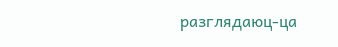разглядаюц-ца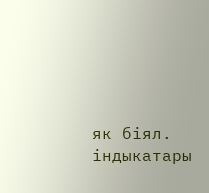як біял. індыкатары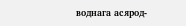воднага асярод-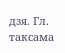дзя. Гл. таксама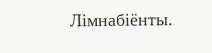Лімнабіёнты.